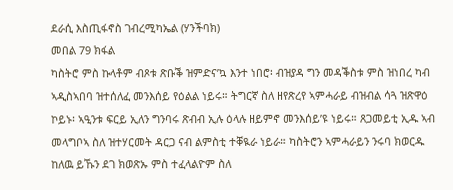ደራሲ እስጢፋኖስ ገብረሚካኤል (ሃንችባክ)
መበል 79 ክፋል
ካስትሮ ምስ ኩላቶም ብጾቱ ጽቡቕ ዝምድና’ኳ እንተ ነበሮ፡ ብዝያዳ ግን መዳቕስቱ ምስ ዝነበረ ካብ ኣዲስኣበባ ዝተሰለፈ መንእሰይ የዕልል ነይሩ። ትግርኛ ስለ ዘየጽረየ ኣምሓራይ ብዝብል ሳጓ ዝጽዋዕ ኮይኑ፡ ኣዒንቱ ፍርይ ኢለን ግንባሩ ጽብብ ኢሉ ዕላሉ ዘይምኖ መንእሰይ’ዩ ነይሩ። ጸጋመይቲ ኢዱ ኣብ መላግቦኣ ስለ ዝተሃርመት ዳርጋ ናብ ልምስቲ ተቐዪራ ነይራ። ካስትሮን ኣምሓራይን ንሩባ ክወርዱ ከለዉ ይኹን ደገ ክወጽኡ ምስ ተፈላልዮም ስለ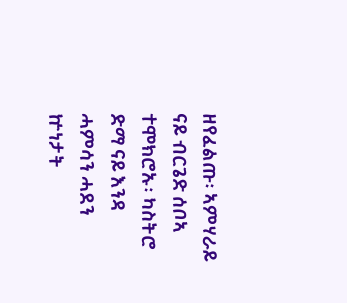ዘየፈልጡ፡ ኣምሃራይ ናይ ብርጌድ ሰቦኣ ተሞክሮኡ፡ ካስትሮ ድማ ናይ እንዳ ሓምሳን ሓደን ኵነታት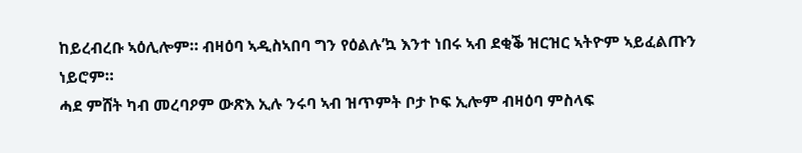ከይረብረቡ ኣዕሊሎም። ብዛዕባ ኣዲስኣበባ ግን የዕልሉ’ኳ እንተ ነበሩ ኣብ ደቂቕ ዝርዝር ኣትዮም ኣይፈልጡን ነይሮም።
ሓደ ምሸት ካብ መረባዖም ውጽእ ኢሉ ንሩባ ኣብ ዝጥምት ቦታ ኮፍ ኢሎም ብዛዕባ ምስላፍ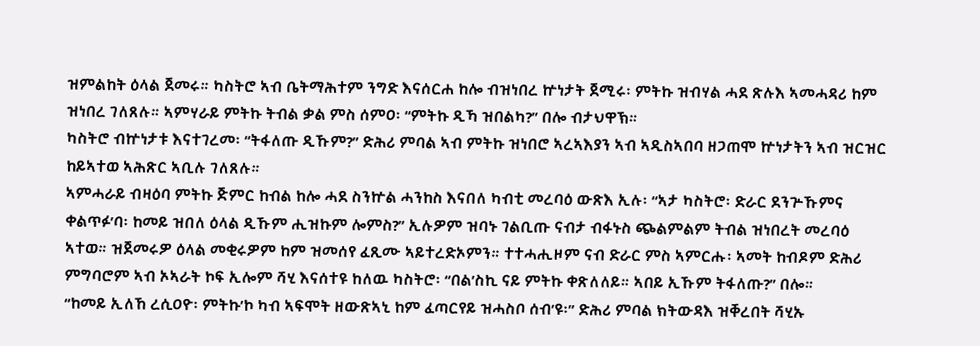ዝምልከት ዕላል ጀመሩ። ካስትሮ ኣብ ቤትማሕተም ንግድ እናሰርሐ ከሎ ብዝነበረ ኵነታት ጀሚሩ፡ ምትኩ ዝብሃል ሓደ ጽሉእ ኣመሓዳሪ ከም ዝነበረ ገለጸሉ። ኣምሃራይ ምትኩ ትብል ቃል ምስ ሰምዐ፡ “ምትኩ ዲኻ ዝበልካ?” በሎ ብታህዋኽ።
ካስትሮ ብኵነታቱ እናተገረመ፡ “ትፋለጡ ዲኹም?” ድሕሪ ምባል ኣብ ምትኩ ዝነበሮ ኣረኣእያን ኣብ ኣዲስኣበባ ዘጋጠሞ ኵነታትን ኣብ ዝርዝር ከይኣተወ ኣሕጽር ኣቢሉ ገለጸሉ።
ኣምሓራይ ብዛዕባ ምትኩ ጅምር ከብል ከሎ ሓደ ስንኵል ሓንከስ እናበለ ካብቲ መረባዕ ውጽእ ኢሉ፡ “ኣታ ካስትሮ፡ ድራር ደንጕኹምና ቀልጥፉ’ባ፡ ከመይ ዝበለ ዕላል ዲኹም ሒዝኩም ሎምስ?” ኢሉዎም ዝባኑ ገልቢጡ ናብታ ብፋኑስ ጭልምልም ትብል ዝነበረት መረባዕ ኣተወ። ዝጀመሩዎ ዕላል መቂሩዎም ከም ዝመሰየ ፈጺሙ ኣይተረድኦምን። ተተሓሒዞም ናብ ድራር ምስ ኣምርሑ፡ ኣመት ከብዶም ድሕሪ ምግባሮም ኣብ ኦኣራት ኮፍ ኢሎም ሻሂ እናሰተዩ ከለዉ ካስትሮ፡ “በል’ስኪ ናይ ምትኩ ቀጽለለይ። ኣበይ ኢኹም ትፋለጡ?” በሎ።
“ከመይ ኢለኸ ረሲዐዮ፡ ምትኩ’ኮ ካብ ኣፍሞት ዘውጽኣኒ ከም ፈጣርየይ ዝሓስቦ ሰብ’ዩ፡” ድሕሪ ምባል ክትውዳእ ዝቐረበት ሻሂኡ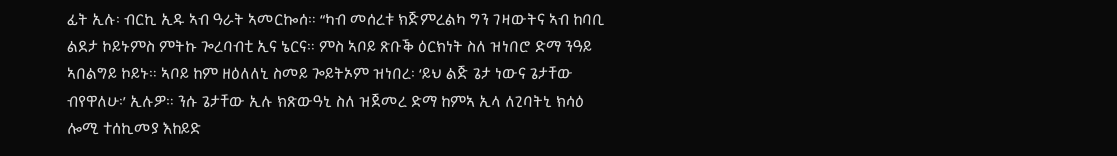ፊት ኢሉ፡ ብርኪ ኢዱ ኣብ ዓራት ኣመርኰሰ። “ካብ መሰረቱ ክጅምረልካ ግን ገዛውትና ኣብ ከባቢ ልደታ ኮይኑምስ ምትኩ ጐረባብቲ ኢና ኔርና። ምስ ኣቦይ ጽቡቕ ዕርክነት ስለ ዝነበሮ ድማ ንዓይ ኣበልግይ ኮይኑ። ኣቦይ ከም ዘዕለለኒ ስመይ ጐይትኦም ዝነበረ፡ ‘ይህ ልጅ ጌታ ነውና ጌታቸው ብየዋለሁ፡’ ኢሉዎ። ንሱ ጌታቸው ኢሉ ክጽውዓኒ ስለ ዝጀመረ ድማ ከምኣ ኢላ ለጊባትኒ ክሳዕ ሎሚ ተሰኪመያ እከይድ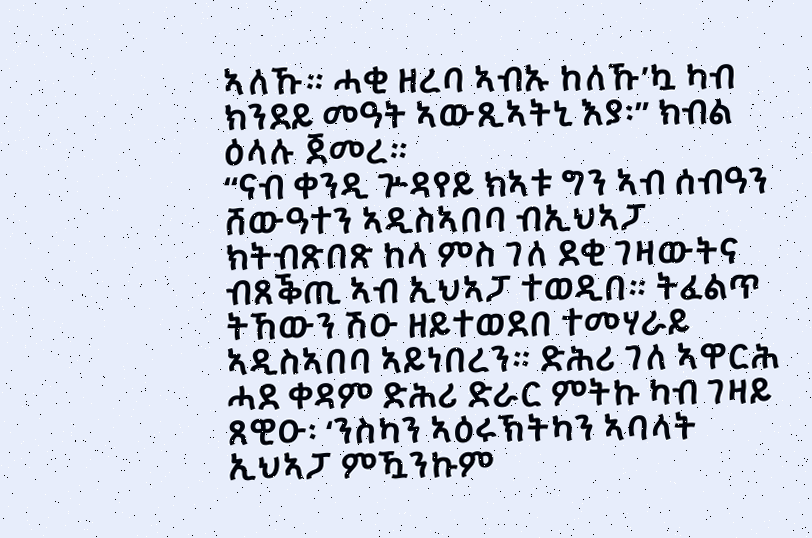ኣለኹ። ሓቂ ዘረባ ኣብኡ ከለኹ’ኳ ካብ ክንደይ መዓት ኣውጺኣትኒ እያ፡” ክብል ዕላሉ ጀመረ።
“ናብ ቀንዲ ጕዳየይ ክኣቱ ግን ኣብ ሰብዓን ሸውዓተን ኣዲስኣበባ ብኢህኣፓ ክትብጽበጽ ከላ ምስ ገለ ደቂ ገዛውትና ብጸቕጢ ኣብ ኢህኣፓ ተወዲበ። ትፈልጥ ትኸውን ሽዑ ዘይተወደበ ተመሃራይ ኣዲስኣበባ ኣይነበረን። ድሕሪ ገለ ኣዋርሕ ሓደ ቀዳም ድሕሪ ድራር ምትኩ ካብ ገዛይ ጸዊዑ፡ ‘ንስካን ኣዕሩኽትካን ኣባላት ኢህኣፓ ምዃንኩም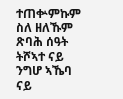ተጠቍምኩም ስለ ዘለኹም ጽባሕ ሰዓት ትሾኣተ ናይ ንግሆ ኣኼባ ናይ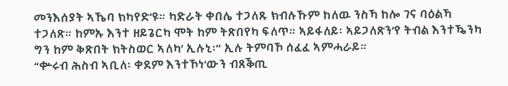መንእሰያት ኣኼባ ክካየድ’ዩ። ካድራት ቀበሌ ተጋለጹ ክብሉኹም ከለዉ ንስኻ ከሎ ገና ባዕልኻ ተጋለጽ። ከምኡ እንተ ዘይጌርካ ሞት ከም ትጽበየካ ፍለጥ። ኣይፋለይ፡ ኣይጋለጽን’የ ትብል እንተዄንካ ግን ከም ቅጽበት ክትስወር ኣለካ’ ኢሉኒ፡” ኢሉ ትምባኾ ሰፈፈ ኣምሓራይ።
“ቍሩብ ሕስብ ኣቢለ፡ ቀደም እንተኾነ’ውን ብጸቕጢ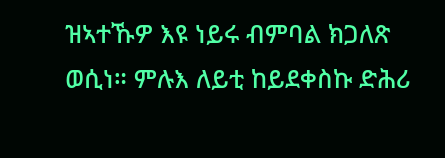ዝኣተኹዎ እዩ ነይሩ ብምባል ክጋለጽ ወሲነ። ምሉእ ለይቲ ከይደቀስኩ ድሕሪ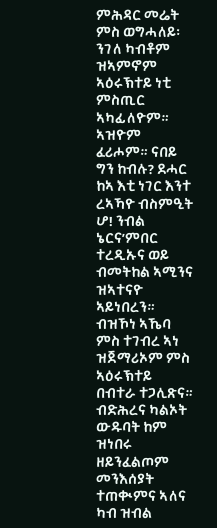ምሕዳር መሬት ምስ ወግሓለይ፡ ንገለ ካብቶም ዝኣምኖም ኣዕሩኽተይ ነቲ ምስጢር ኣካፊለዮም። ኣዝዮም ፈሪሖም። ናበይ ግን ከብሉ? ደሓር ከኣ እቲ ነገር እንተ ረኣኻዮ ብስምዒት ሆ! ንብል ኔርና’ምበር ተረዲኡና ወይ ብመትከል ኣሚንና ዝኣተናዮ ኣይነበረን። ብዝኾነ ኣኼባ ምስ ተገብረ ኣነ ዝጀማሪኦም ምስ ኣዕሩኽተይ በብተራ ተጋሊጽና። ብድሕረና ካልኦት ውዱባት ከም ዝነበሩ ዘይንፈልጦም መንእሰያት ተጠቊምና ኣለና ካብ ዝብል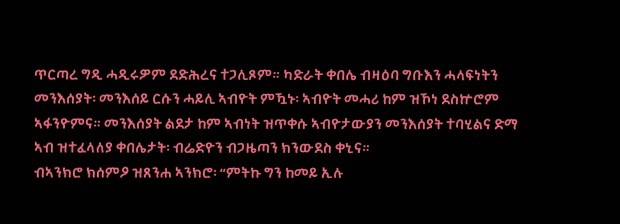ጥርጣረ ግዲ ሓዲሩዎም ደድሕረና ተጋሊጾም። ካድራት ቀበሌ ብዛዕባ ግቡእን ሓላፍነትን መንእሰያት፡ መንእሰይ ርሱን ሓይሊ ኣብዮት ምዃኑ፡ ኣብዮት መሓሪ ከም ዝኾነ ደስኵሮም ኣፋንዮምና። መንእሰያት ልደታ ከም ኣብነት ዝጥቀሱ ኣብዮታውያን መንእሰያት ተባሂልና ድማ ኣብ ዝተፈላለያ ቀበሌታት፡ ብሬድዮን ብጋዜጣን ክንውደስ ቀኒና።
ብኣንክሮ ክሰምዖ ዝጸንሐ ኣንክሮ፡ “ምትኩ ግን ከመይ ኢሉ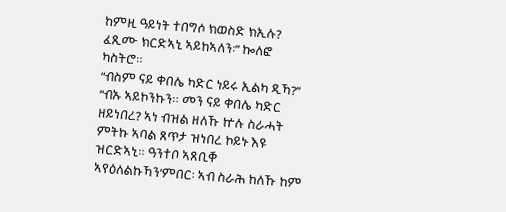ከምዚ ዓይነት ተበግሶ ክወስድ ክኢሉ? ፈጺሙ ክርድኣኒ ኣይከኣለን፡” ኰለፎ ካስትሮ።
“ብስም ናይ ቀበሌ ካድር ነይሩ ኢልካ ዲኻ?”
“ብኡ ኣይኮንኩን። መን ናይ ቀበሌ ካድር ዘይነበረ? ኣነ ብዝል ዘለኹ ኵሉ ስራሓት ምትኩ ኣባል ጸጥታ ዝነበረ ኮይኑ እዩ ዝርድኣኒ። ዓንተቦ ኣጸቢቐ ኣየዕለልኩኻን’ምበር፡ ኣብ ስራሕ ከለኹ ከም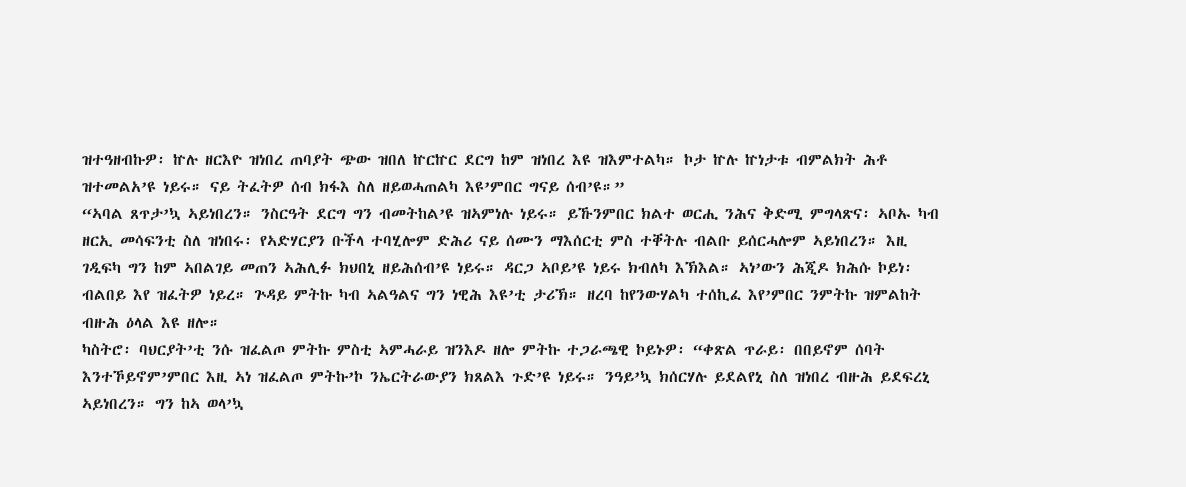ዝተዓዘብኩዎ፡ ኵሉ ዘርእዮ ዝነበረ ጠባያት ጭው ዝበለ ኵርኵር ደርግ ከም ዝነበረ እዩ ዝእምተልካ። ኮታ ኵሉ ኵነታቱ ብምልክት ሕቶ ዝተመልአ’ዩ ነይሩ። ናይ ትፈትዎ ሰብ ክፋእ ስለ ዘይወሓጠልካ እዩ’ምበር ግናይ ሰብ’ዩ።”
“ኣባል ጸጥታ’ኳ ኣይነበረን። ንስርዓት ደርግ ግን ብመትከል’ዩ ዝኣምነሉ ነይሩ። ይኹንምበር ክልተ ወርሒ ንሕና ቅድሚ ምግላጽና፡ ኣቦኡ ካብ ዘርኢ መሳፍንቲ ስለ ዝነበሩ፡ የኣድሃርያን ቡችላ ተባሂሎም ድሕሪ ናይ ሰሙን ማእሰርቲ ምስ ተቐትሉ ብልቡ ይሰርሓሎም ኣይነበረን። እዚ ገዲፍካ ግን ከም ኣበልገይ መጠን ኣሕሊፉ ክህበኒ ዘይሕሰብ’ዩ ነይሩ። ዳርጋ ኣቦይ’ዩ ነይሩ ክብለካ እኽእል። ኣነ’ውን ሕጂዶ ክሕሱ ኮይነ፡ ብልበይ እየ ዝፈትዎ ነይረ። ጕዳይ ምትኩ ካብ ኣልዓልና ግን ነዊሕ እዩ’ቲ ታሪኽ። ዘረባ ከየንውሃልካ ተሰኪፈ እየ’ምበር ንምትኩ ዝምልከት ብዙሕ ዕላል እዩ ዘሎ።
ካስትሮ፡ ባህርያት’ቲ ንሱ ዝፈልጦ ምትኩ ምስቲ ኣምሓራይ ዝንእዶ ዘሎ ምትኩ ተጋራጫዊ ኮይኑዎ፡ “ቀጽል ጥራይ፡ በበይኖም ሰባት እንተኾይኖም’ምበር እዚ ኣነ ዝፈልጦ ምትኩ’ኮ ንኤርትራውያን ክጸልእ ጉድ’ዩ ነይሩ። ንዓይ’ኳ ክሰርሃሉ ይደልየኒ ስለ ዝነበረ ብዙሕ ይደፍረኒ ኣይነበረን። ግን ከኣ ወላ’ኳ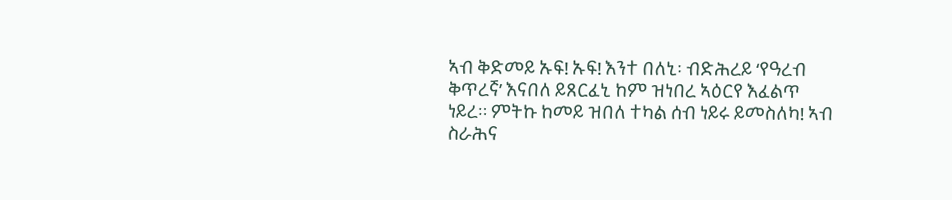ኣብ ቅድመይ ኡፍ! ኡፍ! እንተ በለኒ፡ ብድሕረይ ‘የዓረብ ቅጥረኛ’ እናበለ ይጸርፈኒ ከም ዝነበረ ኣዕርየ እፈልጥ ነይረ። ምትኩ ከመይ ዝበለ ተካል ሰብ ነይሩ ይመስለካ! ኣብ ስራሕና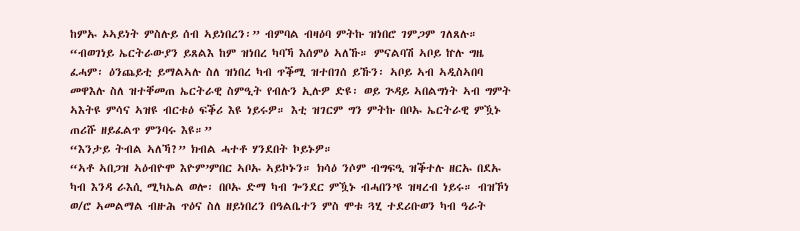ከምኡ ኦኣይነት ምስሉይ ሰብ ኣይነበረን፡” ብምባል ብዛዕባ ምትኩ ዝነበሮ ገምጋም ገለጸሉ።
“ብወገነይ ኤርትራውያን ይጸልእ ከም ዝነበረ ካባኻ እሰምዕ ኣለኹ። ምናልባሽ ኣቦይ ኵሉ ግዜ ፈሓም፡ ዕንጨይቲ ይማልኣሉ ስለ ዝነበረ ካብ ጥቕሚ ዝተበገሰ ይኹን፡ ኣቦይ ኣብ ኣዲስኣበባ መዋእሉ ስለ ዝተቐመጠ ኤርትራዊ ስምዒት የብሉን ኢሉዎ ድዩ፡ ወይ ጕዳይ ኣበልግነት ኣብ ግምት ኣእትዩ ምሳና ኣዝዩ ብርቱዕ ፍቕሪ እዩ ነይሩዎ። እቲ ዝገርም ግን ምትኩ በቦኡ ኤርትራዊ ምዃኑ ጠሪሹ ዘይፈልጥ ምንባሩ እዩ።”
“እንታይ ትብል ኣለኻ?” ክብል ሓተቶ ሃንደበት ኮይኑዎ።
“ኣቶ ኣበጋዝ ኣዕብዮሞ እዮም’ምበር ኣቦኡ ኣይኮኑን። ክሳዕ ንሶም ብግፍዒ ዝቕተሉ ዘርኡ በደኡ ካብ እንዳ ራእሲ ሚካኤል ወሎ፡ በቦኡ ድማ ካብ ጐንደር ምዃኑ ብሓበን’ዩ ዝዛረብ ነይሩ። ብዝኾነ ወ/ሮ ኣመልማል ብዙሕ ጥዕና ስለ ዘይነበረን በዓልቤተን ምስ ሞቱ ጓሂ ተደሪቡወን ካብ ዓራት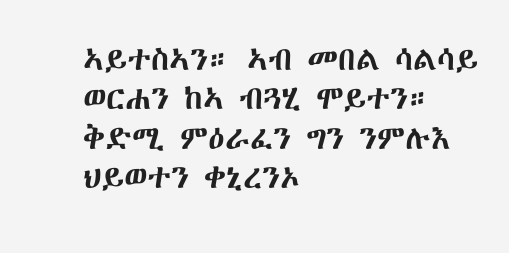ኣይተስኣን። ኣብ መበል ሳልሳይ ወርሐን ከኣ ብጓሂ ሞይተን። ቅድሚ ምዕራፈን ግን ንምሉእ ህይወተን ቀኒረንኦ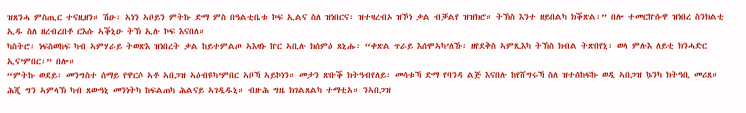ዝጸንሓ ምስጢር ተናዚዘን። ሽዑ፡ ኣነን ኣቦይን ምትኩ ድማ ምስ በዓልቲቤቱ ኮፍ ኢልና ስለ ዝነበርና፡ ዝተዛረብኦ ዝኾነ ቃል ብቓልየ ዝዝክሮ። ትኽስ እንተ ዘይበልካ ክቕጽል፡” በሎ ተመርኵሱዋ ዝነበረ ስንክልቲ ኢዱ ስለ ዘረብረበቶ ርእሱ ኣቕኒዑ ትኽ ኢሉ ኮፍ እናበለ።
ካስትሮ፡ ነፍስወከፍ ካብ ኣምሃራይ ትወጽእ ዝነበረት ቃል ከይተምልጦ ኣእዛኑ ኵር ኣቢሉ ክሰምዕ ጸኒሑ፡ “ቀጽል ጥራይ እሰሞኣካ’ለኹ፡ ዘየደቅስ ኣምጺእካ ትኽስ ክብል ትጽበየኒ፡ ወላ ምሉእ ለይቲ ክንሓድር ኢና’ምበር፡” በሎ።
“ምትኩ ወደይ፡ መንግስተ ሰማይ የዋርሶ ኣቶ ኣበጋዝ ኣዕብዩካ’ምበር ኣቦኻ ኣይኮነን። መታን ጽቡቕ ክትዓብየለይ፡ መሳቱኻ ድማ የባንዳ ልጅ እናበሉ ከየሸግሩኻ ስለ ዝተሰከፍኩ ወዲ ኣበጋዝ ኴንካ ክትዓቢ መሪጸ። ሕጂ ግን ኣምላኽ ካብ ጸውዓኒ መንነትካ ከፍልጠካ ሕልናይ ኣገዲዱኒ። ብዙሕ ግዜ ክገልጸልካ ተማቲአ። ንኣበጋዝ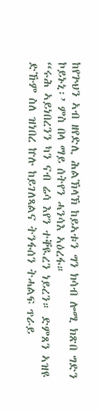ከየጕህን ኣብ ዘየድሊ ሕልኽላኽ ከይኣቱን ግን ክሳብ ሎሚ ክጽበ ግድን ኮይኑኒ፡’ ምስ በላ ማይ ሰትየን ሓንሳእ ኣዕረፋ።
“ሩሕ ኣይነበረንን ካን ናብ ሬሳ እየን ተቐዪረን ነይረን። ድምጸን ኣዝዩ ድኹም ስለ ዝነበረ ኵሉ ከይገለጻልና ትንፋሰን ትሓልፍ ጥራይ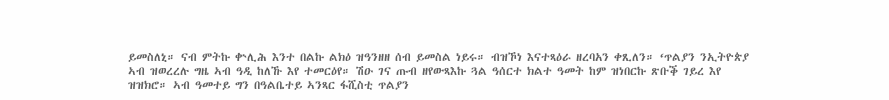ይመስለኒ። ናብ ምትኩ ቍሊሕ እንተ በልኩ ልክዕ ዝዓንዘዘ ሰብ ይመስል ነይሩ። ብዝኾነ እናተጻዕራ ዘረባአን ቀጺለን። ‘ጥልያን ንኢትዮጵያ ኣብ ዝወረረሉ ግዜ ኣብ ዓዲ ከለኹ እየ ተመርዕየ። ሽዑ ገና ጡብ ዘየውጻእኩ ጓል ዓሰርተ ክልተ ዓመት ከም ዝነበርኩ ጽቡቕ ገይረ እየ ዝዝክሮ። ኣብ ዓመተይ ግን በዓልቤተይ ኣንጻር ፋሺስቲ ጥልያን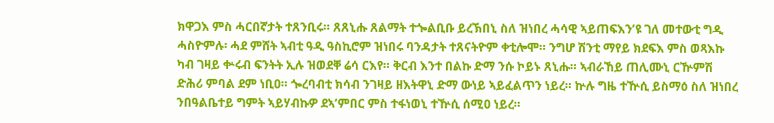ክዋጋእ ምስ ሓርበኛታት ተጸንቢሩ። ጸጸኒሑ ጸልማት ተጐልቢቡ ይረኽበኒ ስለ ዝነበረ ሓሳዊ ኣይጠፍእን’ዩ ገለ መተውቲ ግዲ ሓስዮምሉ፡ ሓደ ምሸት ኣብቲ ዓዲ ዓስኪሮም ዝነበሩ ባንዳታት ተጸናትዮም ቀቲሎሞ። ንግሆ ሽንቲ ማየይ ክደፍእ ምስ ወጻእኩ ካብ ገዛይ ቍሩብ ፍንትት ኢሉ ዝወደቐ ሬሳ ርእየ። ቅርብ እንተ በልኩ ድማ ንሱ ኮይኑ ጸኒሑ። ኣብራኸይ ጠሊሙኒ ርዅምሽ ድሕሪ ምባል ደም ነቢዐ። ጐረባብቲ ክሳብ ንገዛይ ዘእትዋኒ ድማ ውነይ ኣይፈልጥን ነይረ። ኵሉ ግዜ ተዅሲ ይስማዕ ስለ ዝነበረ ንበዓልቤተይ ግምት ኣይሃብኩዎ ደኣ’ምበር ምስ ተፋነወኒ ተዅሲ ሰሚዐ ነይረ።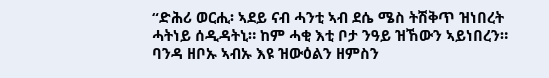“ድሕሪ ወርሒ፡ ኣደይ ናብ ሓንቲ ኣብ ደሴ ሜስ ትሽቅጥ ዝነበረት ሓትነይ ሰዲዳትኒ። ከም ሓቂ እቲ ቦታ ንዓይ ዝኸውን ኣይነበረን። ባንዳ ዘቦኡ ኣብኡ እዩ ዝውዕልን ዘምስን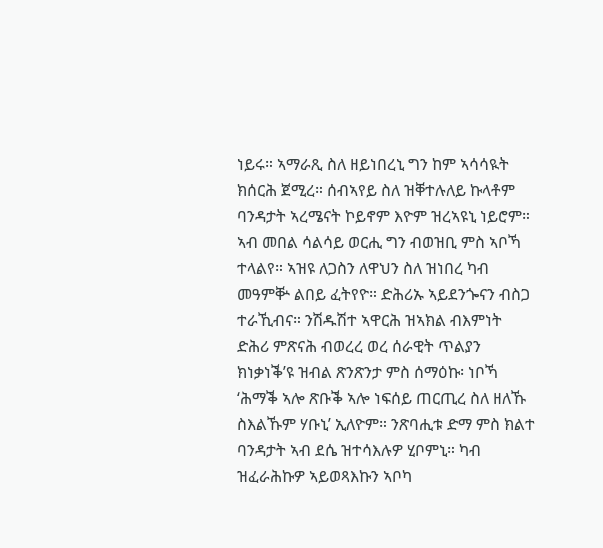ነይሩ። ኣማራጺ ስለ ዘይነበረኒ ግን ከም ኣሳሳዪት ክሰርሕ ጀሚረ። ሰብኣየይ ስለ ዝቐተሉለይ ኩላቶም ባንዳታት ኣረሜናት ኮይኖም እዮም ዝረኣዩኒ ነይሮም። ኣብ መበል ሳልሳይ ወርሒ ግን ብወዝቢ ምስ ኣቦኻ ተላልየ። ኣዝዩ ለጋስን ለዋህን ስለ ዝነበረ ካብ መዓምቝ ልበይ ፈትየዮ። ድሕሪኡ ኣይደንጐናን ብስጋ ተራኺብና። ንሽዱሽተ ኣዋርሕ ዝኣክል ብእምነት ድሕሪ ምጽናሕ ብወረረ ወረ ሰራዊት ጥልያን ክነቃነቕ’ዩ ዝብል ጽንጽንታ ምስ ሰማዕኩ፡ ነቦኻ ‘ሕማቕ ኣሎ ጽቡቕ ኣሎ ነፍሰይ ጠርጢረ ስለ ዘለኹ ስእልኹም ሃቡኒ’ ኢለዮም። ንጽባሒቱ ድማ ምስ ክልተ ባንዳታት ኣብ ደሴ ዝተሳእሉዎ ሂቦምኒ። ካብ ዝፈራሕኩዎ ኣይወጻእኩን ኣቦካ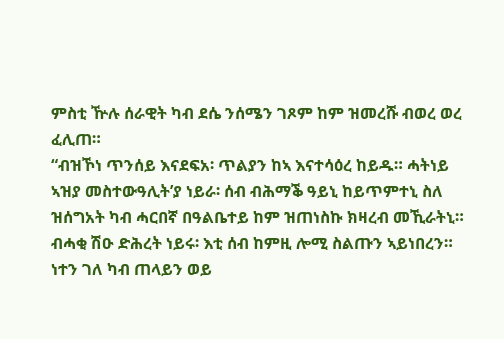ምስቲ ዅሉ ሰራዊት ካብ ደሴ ንሰሜን ገጾም ከም ዝመረሹ ብወረ ወረ ፈሊጠ።
“ብዝኾነ ጥንሰይ እናደፍአ፡ ጥልያን ከኣ እናተሳዕረ ከይዱ። ሓትነይ ኣዝያ መስተውዓሊት’ያ ነይራ፡ ሰብ ብሕማቕ ዓይኒ ከይጥምተኒ ስለ ዝሰግአት ካብ ሓርበኛ በዓልቤተይ ከም ዝጠነስኩ ክዛረብ መኺራትኒ። ብሓቂ ሽዑ ድሕረት ነይሩ፡ እቲ ሰብ ከምዚ ሎሚ ስልጡን ኣይነበረን። ነተን ገለ ካብ ጠላይን ወይ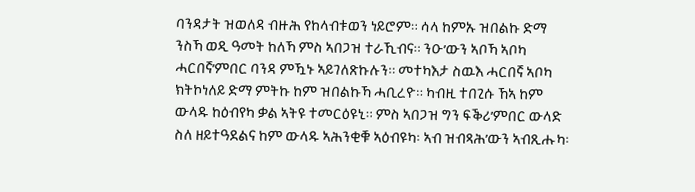ባንዳታት ዝወለዳ ብዙሕ የከላብቱወን ነይሮም። ሳላ ከምኡ ዝበልኩ ድማ ንስኻ ወዲ ዓመት ከለኻ ምስ ኣበጋዝ ተራኺብና። ንዑ’ውን ኣቦኻ ኣቦካ ሓርበኛ’ምበር ባንዳ ምዃኑ ኣይገለጽኩሉን። መተካእታ ስዉእ ሓርበኛ ኣቦካ ክትኮነለይ ድማ ምትኩ ከም ዝበልኩኻ ሓቢረዮ። ካብዚ ተበጊሱ ኸኣ ከም ውላዱ ከዕብየካ ቃል ኣትዩ ተመርዕዩኒ። ምስ ኣበጋዝ ግን ፍቕሪ’ምበር ውላድ ስለ ዘይተዓደልና ከም ውላዱ ኣሕንቂቑ ኣዕብዩካ፡ ኣብ ዝብጻሕ’ውን ኣብጺሑካ፡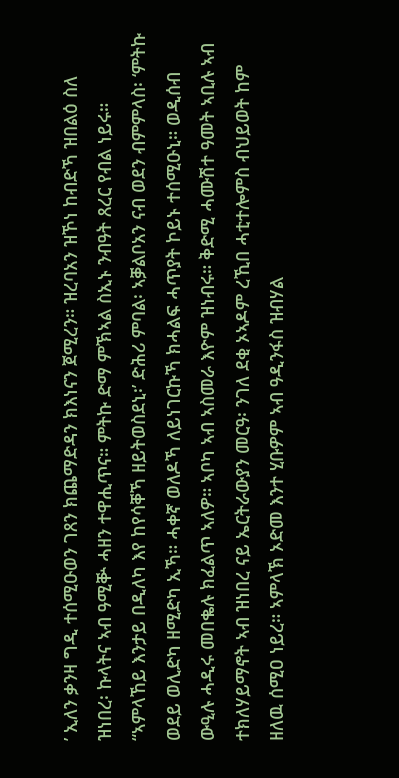’ ኢለን ቃንዛ ግዲ ተሰሚዑወን ገጸን ክጨማድዳን ክእነናን ጀሚረን። ዝረባአን ዝኾነ ከብድኻ ዝበልዕ ስለ ዝነበረ፡ ኩላትና ኣብ ዓሚቝ ሓዘን ተዋሒጥና። ምትኩ ድማ ምኽኣል ስኢኑ ንብዓት ጸረር የብል ነይሩ።
“ኣምላኸይ እንታይ በዲለካ እየ ከየሳቐኻ ዘይትወስደኒ፡’ ድሕሪ ምባል፡ ኣቓልቦአን ናብ ወደን ብምምላስ፡ ‘ምትኩ ወደይ ወሊድካ ዘሚድካ ኢኻ። ሓቀኛ ወለዶኻ ለይነገርኩኻ ክሓልፍ ሓጥያት ኮይኑ ተሰሚዑኒ። ወዲሰብ ውዒሉ ሓዲሩ መበቈሉ ክፈልጥ ኣለዎ። ኣቦካ ኣብ ኣስመራ እዮም ዝነብሩ። ቅድሚ ሓሙሽተ ዓመት ኣቢሉ ኣብ ተክለሃይማኖት ኣብ ዝነበረ ናይ ኤርትራውያን መርዓ፡ ንገለ ደቂ ኦኣዶም ረኺበ ሓቲተሎምስ ብህይወት ከም ዘለዉ ሰሚዐ ነይረ። ኣምላኽ ኦድመ እንተ ሂቡዎም ኣብ ዓዲንፋስ ዝብሃል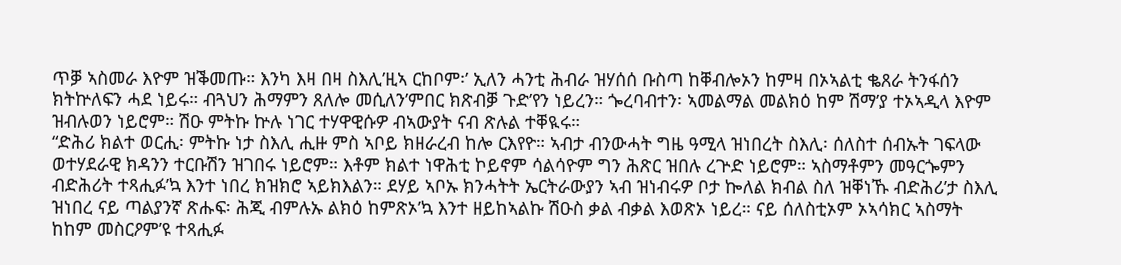ጥቓ ኣስመራ እዮም ዝቕመጡ። እንካ እዛ በዛ ስእሊ’ዚኣ ርከቦም፡’ ኢለን ሓንቲ ሕብራ ዝሃሰሰ ቡስጣ ከቐብሎኦን ከምዛ በኦኣልቲ ቈጸራ ትንፋሰን ክትኵለፍን ሓደ ነይሩ። ብጓህን ሕማምን ጸለሎ መሲለን’ምበር ክጽብቓ ጉድ’የን ነይረን። ጐረባብተን፡ ኣመልማል መልክዕ ከም ሽማ’ያ ተኦኣዲላ እዮም ዝብሉወን ነይሮም። ሽዑ ምትኩ ኵሉ ነገር ተሃዋዊሱዎ ብኣውያት ናብ ጽሉል ተቐዪሩ።
“ድሕሪ ክልተ ወርሒ፡ ምትኩ ነታ ስእሊ ሒዙ ምስ ኣቦይ ክዘራረብ ከሎ ርእየዮ። ኣብታ ብንውሓት ግዜ ዓሚላ ዝነበረት ስእሊ፡ ሰለስተ ሰብኡት ገፍላው ወተሃደራዊ ክዳንን ተርቡሽን ዝገበሩ ነይሮም። እቶም ክልተ ነዋሕቲ ኮይኖም ሳልሳዮም ግን ሕጽር ዝበሉ ረጕድ ነይሮም። ኣስማቶምን መዓርጐምን ብድሕሪት ተጻሒፉ’ኳ እንተ ነበረ ክዝክሮ ኣይክእልን። ደሃይ ኣቦኡ ክንሓትት ኤርትራውያን ኣብ ዝነብሩዎ ቦታ ኰለል ክብል ስለ ዝቐነኹ ብድሕሪ’ታ ስእሊ ዝነበረ ናይ ጣልያንኛ ጽሑፍ፡ ሕጂ ብምሉኡ ልክዕ ከምጽኦ’ኳ እንተ ዘይከኣልኩ ሽዑስ ቃል ብቃል እወጽኦ ነይረ። ናይ ሰለስቲኦም ኦኣሳክር ኣስማት ከከም መስርዖም’ዩ ተጻሒፉ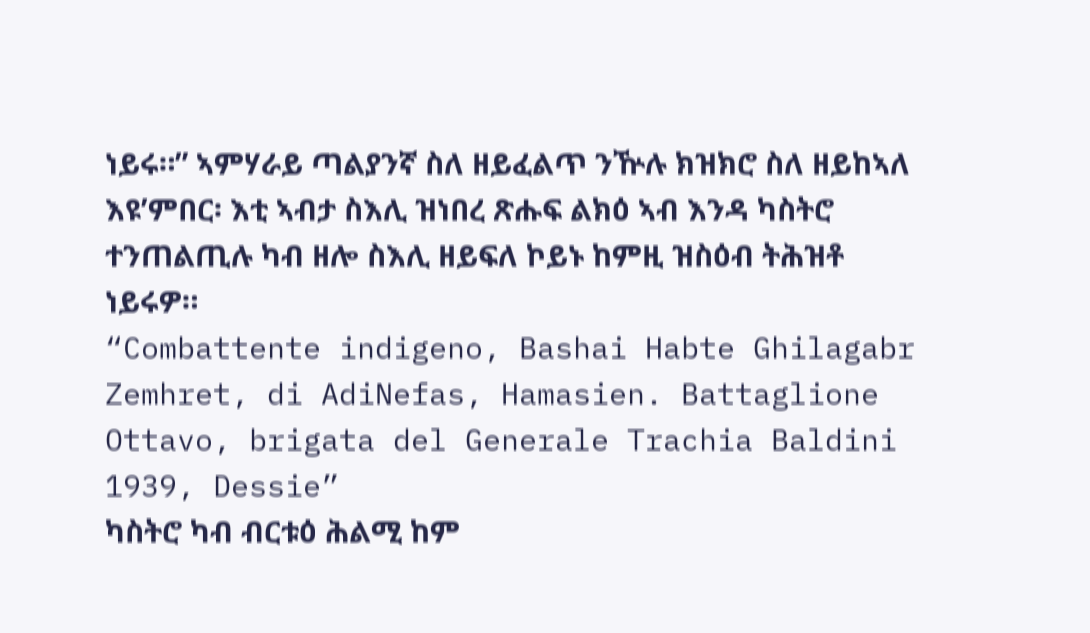ነይሩ።” ኣምሃራይ ጣልያንኛ ስለ ዘይፈልጥ ንዅሉ ክዝክሮ ስለ ዘይከኣለ እዩ’ምበር፡ እቲ ኣብታ ስእሊ ዝነበረ ጽሑፍ ልክዕ ኣብ እንዳ ካስትሮ ተንጠልጢሉ ካብ ዘሎ ስእሊ ዘይፍለ ኮይኑ ከምዚ ዝስዕብ ትሕዝቶ ነይሩዎ።
“Combattente indigeno, Bashai Habte Ghilagabr Zemhret, di AdiNefas, Hamasien. Battaglione Ottavo, brigata del Generale Trachia Baldini 1939, Dessie”
ካስትሮ ካብ ብርቱዕ ሕልሚ ከም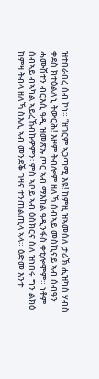ዝተበራበረ ሰብ ኮነ። “ዘገርም ኣጋጣሚ እዩ! ከምዚ ዝኣመሰለ ታሪኽ ሒዝካስ ሃብስ ቀደስ ክተዕልለኒ ትውርሕ! እዞም ትብሎም ዘለኻ ሰብኣይ መስኪናይ ኣብ ሰብዓን ሓሙሽተን ብርእሲ ዓዲ ዝመጽኡ ጦር ኣብ ማእከል ዓዲንፋስ ቀቲሎሞም። ነቶም ሰብኣይ ብኣካል ኣይረኸብኩዎምን፡ ምስ ኣቦይ ኣብ ዕስክርና ስለ ዝነበሩ ግን ልክዕ ከምዛ ትብላ ዘለኻ ስእሊ ኣብ መንደቕ ገዛና ተንጠልጢላ ኣላ። ዕድመ እንተ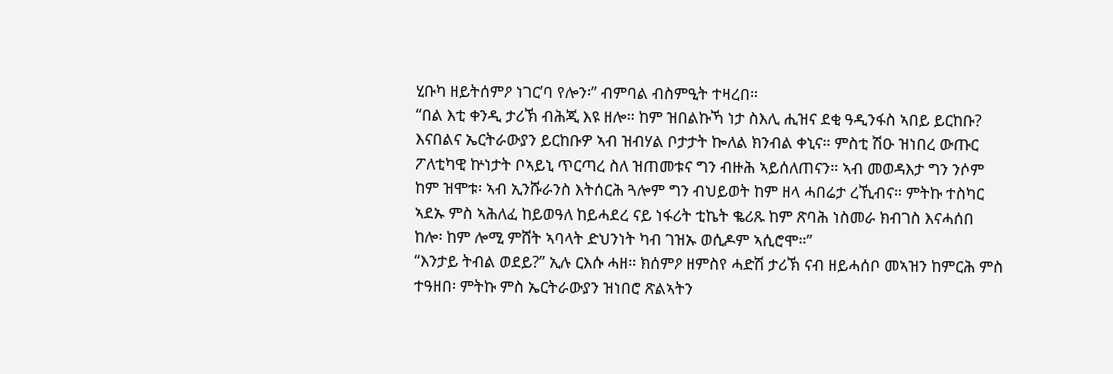ሂቡካ ዘይትሰምዖ ነገር’ባ የሎን፡” ብምባል ብስምዒት ተዛረበ።
“በል እቲ ቀንዲ ታሪኽ ብሕጂ እዩ ዘሎ። ከም ዝበልኩኻ ነታ ስእሊ ሒዝና ደቂ ዓዲንፋስ ኣበይ ይርከቡ? እናበልና ኤርትራውያን ይርከቡዎ ኣብ ዝብሃል ቦታታት ኰለል ክንብል ቀኒና። ምስቲ ሽዑ ዝነበረ ውጡር ፖለቲካዊ ኵነታት ቦኣይኒ ጥርጣረ ስለ ዝጠመቱና ግን ብዙሕ ኣይሰለጠናን። ኣብ መወዳእታ ግን ንሶም ከም ዝሞቱ፡ ኣብ ኢንሹራንስ እትሰርሕ ጓሎም ግን ብህይወት ከም ዘላ ሓበሬታ ረኺብና። ምትኩ ተስካር ኣደኡ ምስ ኣሕለፈ ከይወዓለ ከይሓደረ ናይ ነፋሪት ቲኬት ቈሪጹ ከም ጽባሕ ነስመራ ክብገስ እናሓሰበ ከሎ፡ ከም ሎሚ ምሸት ኣባላት ድህንነት ካብ ገዝኡ ወሲዶም ኣሲሮሞ።”
“እንታይ ትብል ወደይ?” ኢሉ ርእሱ ሓዘ። ክሰምዖ ዘምስየ ሓድሽ ታሪኽ ናብ ዘይሓሰቦ መኣዝን ከምርሕ ምስ ተዓዘበ፡ ምትኩ ምስ ኤርትራውያን ዝነበሮ ጽልኣትን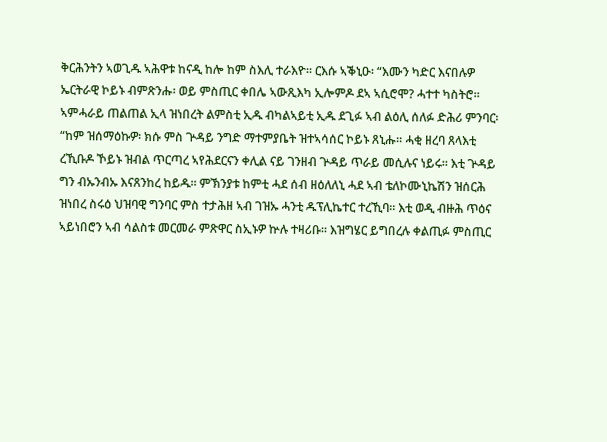ቅርሕንትን ኣወጊዱ ኣሕዋቱ ከናዲ ከሎ ከም ስእሊ ተራእዮ። ርእሱ ኣቕኒዑ፡ “እሙን ካድር እናበሉዎ ኤርትራዊ ኮይኑ ብምጽንሑ፡ ወይ ምስጢር ቀበሌ ኣውጺእካ ኢሎምዶ ደኣ ኣሲሮሞ? ሓተተ ካስትሮ።
ኣምሓራይ ጠልጠል ኢላ ዝነበረት ልምስቲ ኢዱ ብካልኣይቲ ኢዱ ደጊፉ ኣብ ልዕሊ ሰለፉ ድሕሪ ምንባር፡ “ከም ዝሰማዕኩዎ፡ ክሱ ምስ ጕዳይ ንግድ ማተምያቤት ዝተኣሳሰር ኮይኑ ጸኒሑ። ሓቂ ዘረባ ጸላእቲ ረኺቡዶ ኾይኑ ዝብል ጥርጣረ ኣየሕደርናን ቀሊል ናይ ገንዘብ ጕዳይ ጥራይ መሲሉና ነይሩ። እቲ ጕዳይ ግን ብኡንብኡ እናጸንከረ ከይዱ። ምኽንያቱ ከምቲ ሓደ ሰብ ዘዕለለኒ ሓደ ኣብ ቴለኮሙኒኬሽን ዝሰርሕ ዝነበረ ስሩዕ ህዝባዊ ግንባር ምስ ተታሕዘ ኣብ ገዝኡ ሓንቲ ዱፕሊኬተር ተረኺባ። እቲ ወዲ ብዙሕ ጥዕና ኣይነበሮን ኣብ ሳልስቱ መርመራ ምጽዋር ስኢኑዎ ኵሉ ተዛሪቡ። እዝግሄር ይግበረሉ ቀልጢፉ ምስጢር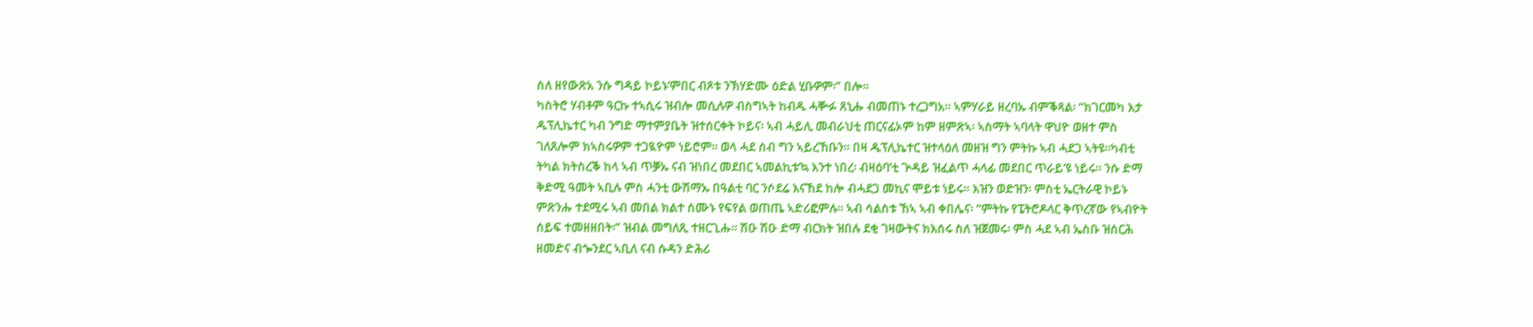ስለ ዘየውጽአ ንሱ ግዳይ ኮይኑ’ምበር ብጾቱ ንኽሃድሙ ዕድል ሂቡዎም፡” በሎ።
ካስትሮ ሃብቶም ዓርኩ ተኣሲሩ ዝብሎ መሲሉዎ ብስግኣት ከብዱ ሓቝፉ ጸኒሑ ብመጠኑ ተረጋግአ። ኣምሃራይ ዘረባኡ ብምቕጻል፡ “ክገርመካ እታ ዱፕሊኬተር ካብ ንግድ ማተምያቤት ዝተሰርቀት ኮይና፡ ኣብ ሓይሊ መብራህቲ ጠርናፊኦም ከም ዘምጽኣ፡ ኣስማት ኣባላት ዋህዮ ወዘተ ምስ ገለጸሎም ክኣስሩዎም ተጋዪዮም ነይሮም። ወላ ሓደ ሰብ ግን ኣይረኸቡን። በዛ ዱፕሊኬተር ዝተላዕለ መዘዝ ግን ምትኩ ኣብ ሓደጋ ኣትዩ።ካብቲ ትካል ክትስረቕ ከላ ኣብ ጥቓኡ ናብ ዝነበረ መደበር ኣመልኪቱ’ኳ እንተ ነበረ፡ ብዛዕባ’ቲ ጕዳይ ዝፈልጥ ሓላፊ መደበር ጥራይ’ዩ ነይሩ። ንሱ ድማ ቅድሚ ዓመት ኣቢሉ ምስ ሓንቲ ውሽማኡ በዓልቲ ባር ንሶደሬ እናኸደ ከሎ ብሓደጋ መኪና ሞይቱ ነይሩ። እዝን ወድዝን፡ ምስቲ ኤርትራዊ ኮይኑ ምጽንሑ ተደሚሩ ኣብ መበል ክልተ ሰሙኑ የፍየል ወጠጤ ኣድሪፎምሉ። ኣብ ሳልስቱ ኸኣ ኣብ ቀበሌና፡ “ምትኩ የፔትሮዶላር ቅጥረኛው የኣብዮት ሰይፍ ተመዘዘበት፡” ዝብል መግለጺ ተዘርጊሑ። ሽዑ ሽዑ ድማ ብርክት ዝበሉ ደቂ ገዛውትና ክእሰሩ ስለ ዝጀመሩ፡ ምስ ሓደ ኣብ ኤስቡ ዝሰርሕ ዘመድና ብጐንደር ኣቢለ ናብ ሱዳን ድሕሪ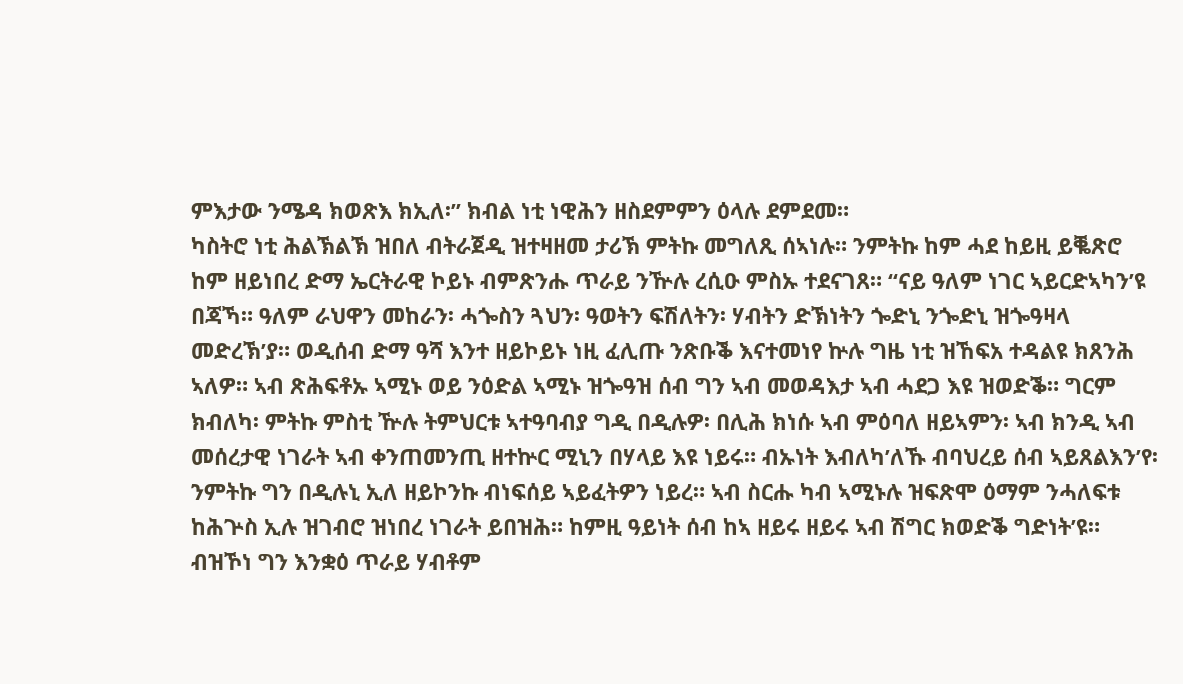ምእታው ንሜዳ ክወጽእ ክኢለ፡” ክብል ነቲ ነዊሕን ዘስደምምን ዕላሉ ደምደመ።
ካስትሮ ነቲ ሕልኽልኽ ዝበለ ብትራጀዲ ዝተዛዘመ ታሪኽ ምትኩ መግለጺ ሰኣነሉ። ንምትኩ ከም ሓደ ከይዚ ይቘጽሮ ከም ዘይነበረ ድማ ኤርትራዊ ኮይኑ ብምጽንሑ ጥራይ ንዅሉ ረሲዑ ምስኡ ተደናገጸ። “ናይ ዓለም ነገር ኣይርድኣካን’ዩ በጃኻ። ዓለም ራህዋን መከራን፡ ሓጐስን ጓህን፡ ዓወትን ፍሽለትን፡ ሃብትን ድኽነትን ጐድኒ ንጐድኒ ዝጐዓዛላ መድረኽ’ያ። ወዲሰብ ድማ ዓሻ እንተ ዘይኮይኑ ነዚ ፈሊጡ ንጽቡቕ እናተመነየ ኵሉ ግዜ ነቲ ዝኸፍአ ተዳልዩ ክጸንሕ ኣለዎ። ኣብ ጽሕፍቶኡ ኣሚኑ ወይ ንዕድል ኣሚኑ ዝጐዓዝ ሰብ ግን ኣብ መወዳእታ ኣብ ሓደጋ እዩ ዝወድቕ። ግርም ክብለካ፡ ምትኩ ምስቲ ዅሉ ትምህርቱ ኣተዓባብያ ግዲ በዲሉዎ፡ በሊሕ ክነሱ ኣብ ምዕባለ ዘይኣምን፡ ኣብ ክንዲ ኣብ መሰረታዊ ነገራት ኣብ ቀንጠመንጢ ዘተኵር ሚኒን በሃላይ እዩ ነይሩ። ብኡነት እብለካ’ለኹ ብባህረይ ሰብ ኣይጸልእን’የ፡ ንምትኩ ግን በዲሉኒ ኢለ ዘይኮንኩ ብነፍሰይ ኣይፈትዎን ነይረ። ኣብ ስርሑ ካብ ኣሚኑሉ ዝፍጽሞ ዕማም ንሓለፍቱ ከሕጕስ ኢሉ ዝገብሮ ዝነበረ ነገራት ይበዝሕ። ከምዚ ዓይነት ሰብ ከኣ ዘይሩ ዘይሩ ኣብ ሽግር ክወድቕ ግድነት’ዩ። ብዝኾነ ግን እንቋዕ ጥራይ ሃብቶም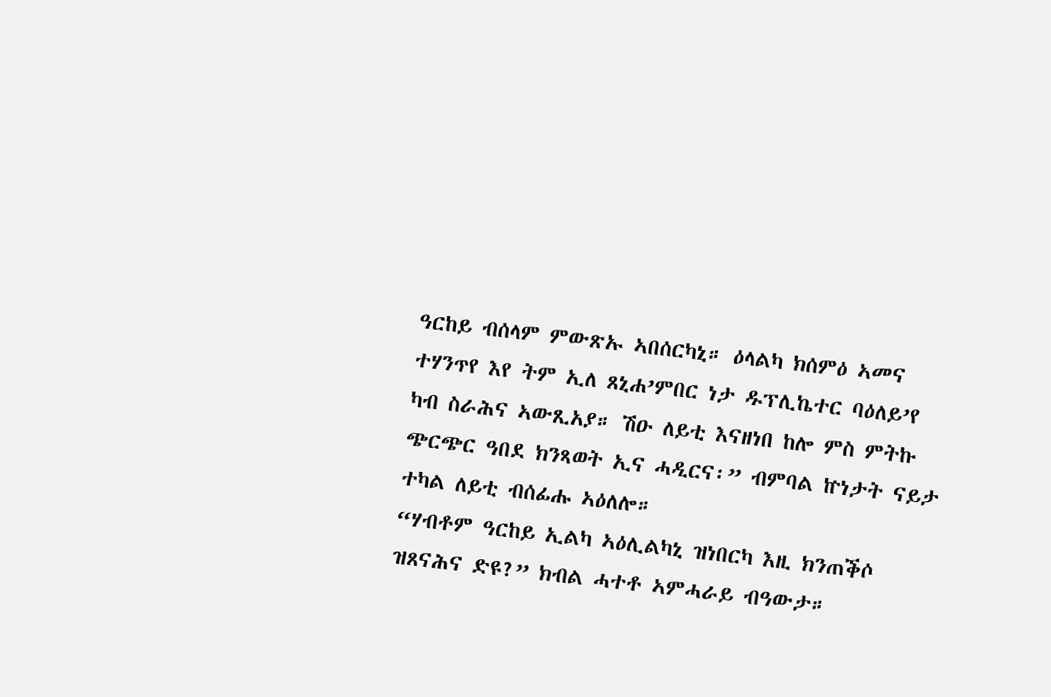ዓርከይ ብሰላም ምውጽኡ ኣበሰርካኒ። ዕላልካ ክሰምዕ ኣመና ተሃንጥየ እየ ትም ኢለ ጸኒሐ’ምበር ነታ ዱፕሊኬተር ባዕለይ’የ ካብ ስራሕና ኣውጺአያ። ሽዑ ለይቲ እናዘነበ ከሎ ምስ ምትኩ ጭርጭር ዓበደ ክንጻወት ኢና ሓዲርና፡” ብምባል ኵነታት ናይታ ተካል ለይቲ ብሰፊሑ ኣዕለሎ።
“ሃብቶም ዓርከይ ኢልካ ኣዕሊልካኒ ዝነበርካ እዚ ክንጠቕሶ ዝጸናሕና ድዩ?” ክብል ሓተቶ ኣምሓራይ ብዓውታ።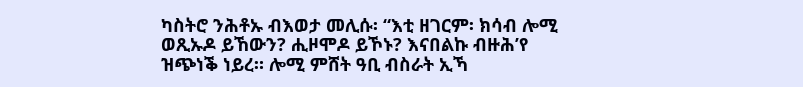ካስትሮ ንሕቶኡ ብእወታ መሊሱ፡ “እቲ ዘገርም፡ ክሳብ ሎሚ ወጺኡዶ ይኸውን? ሒዞሞዶ ይኾኑ? እናበልኩ ብዙሕ’የ ዝጭነቕ ነይረ። ሎሚ ምሸት ዓቢ ብስራት ኢኻ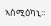ኣስሚዕካኒ።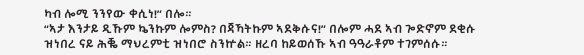ካብ ሎሚ ንንየው ቀሲነ!” በሎ።
“ኣታ እንታይ ዲኹም ኴንኩም ሎምስ? በጃኻትኩም ኣደቅሱና!” በሎም ሓደ ኣብ ጐድኖም ደቂሱ ዝነበረ ናይ ሕቘ ማህረምቲ ዝነበሮ ስንኵል። ዘረባ ከይወሰኹ ኣብ ዓዓራቶም ተገምሰሱ።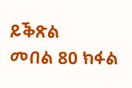ይቕጽል
መበል 80 ክፋል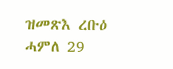ዝመጽእ ረቡዕ ሓምለ 29